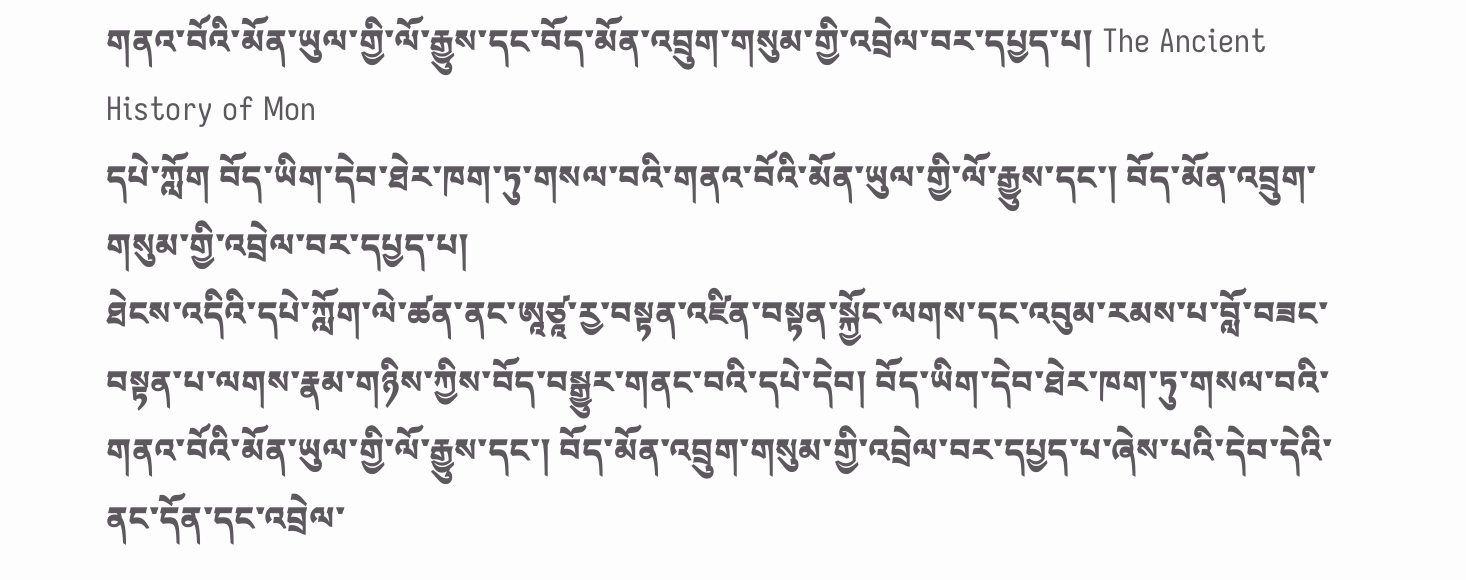གནའ་བོའི་མོན་ཡུལ་གྱི་ལོ་རྒྱུས་དང་བོད་མོན་འབྲུག་གསུམ་གྱི་འབྲེལ་བར་དཔྱད་པ། The Ancient History of Mon
དཔེ་ཀློག བོད་ཡིག་དེབ་ཐེར་ཁག་ཏུ་གསལ་བའི་གནའ་བོའི་མོན་ཡུལ་གྱི་ལོ་རྒྱུས་དང་། བོད་མོན་འབྲུག་གསུམ་གྱི་འབྲེལ་བར་དཔྱད་པ།
ཐེངས་འདིའི་དཔེ་ཀློག་ལེ་ཚན་ནང་ཨཱཙཱ་རྱ་བསྟན་འཛིན་བསྟན་སྐྱོང་ལགས་དང་འབུམ་རམས་པ་བློ་བཟང་བསྟན་པ་ལགས་རྣམ་གཉིས་ཀྱིས་བོད་བསྒྱུར་གནང་བའི་དཔེ་དེབ། བོད་ཡིག་དེབ་ཐེར་ཁག་ཏུ་གསལ་བའི་གནའ་བོའི་མོན་ཡུལ་གྱི་ལོ་རྒྱུས་དང་། བོད་མོན་འབྲུག་གསུམ་གྱི་འབྲེལ་བར་དཔྱད་པ་ཞེས་པའི་དེབ་དེའི་ནང་དོན་དང་འབྲེལ་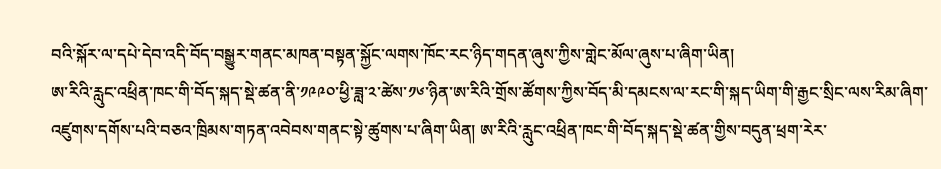བའི་སྐོར་ལ་དཔེ་དེབ་འདི་བོད་བསྒྱུར་གནང་མཁན་བསྟན་སྐྱོང་ལགས་ཁོང་རང་ཉིད་གདན་ཞུས་ཀྱིས་གླེང་མོལ་ཞུས་པ་ཞིག་ཡིན།
ཨ་རིའི་རླུང་འཕྲིན་ཁང་གི་བོད་སྐད་སྡེ་ཚན་ནི་༡༩༩༠་ཕྱི་ཟླ་༢་ཚེས་༡༦་ཉིན་ཨ་རིའི་གྲོས་ཚོགས་ཀྱིས་བོད་མི་དམངས་ལ་རང་གི་སྐད་ཡིག་གི་རྒྱང་སྲིང་ལས་རིམ་ཞིག་འཛུགས་དགོས་པའི་བཅའ་ཁྲིམས་གཏན་འབེབས་གནང་སྟེ་ཚུགས་པ་ཞིག་ཡིན། ཨ་རིའི་རླུང་འཕྲིན་ཁང་གི་བོད་སྐད་སྡེ་ཚན་གྱིས་བདུན་ཕྲག་རེར་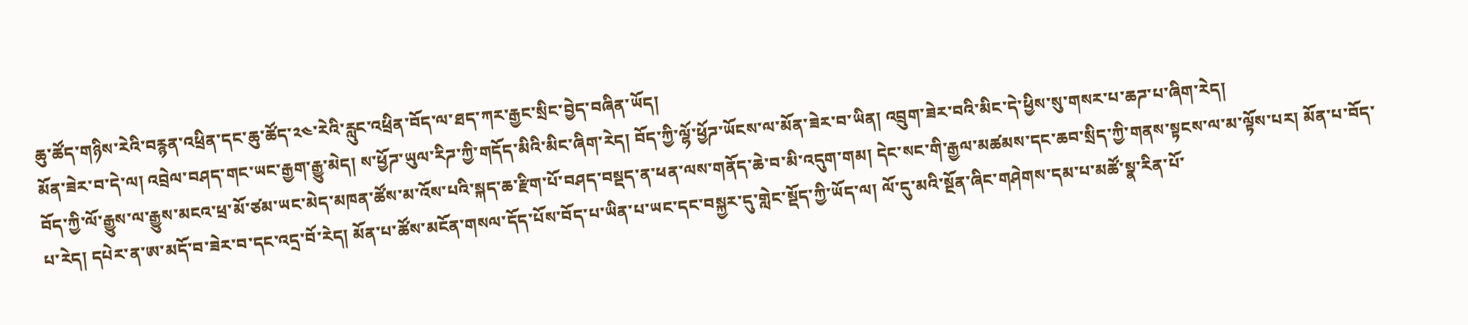ཆུ་ཚོད་གཉིས་རེའི་བརྙན་འཕྲིན་དང་ཆུ་ཚོད་༢༤་རེའི་རླུང་འཕྲིན་བོད་ལ་ཐད་ཀར་རྒྱང་སྲིང་བྱེད་བཞིན་ཡོད།
མོན་ཟེར་བ་དེ་ལ། འབྲེལ་བཤད་གང་ཡང་རྒྱག་རྒྱུ་མེད། ས་ཕྱོཌ་ཡུལ་རིཌ་ཀྱི་གདོད་མིའི་མིང་ཞིག་རེད། བོད་ཀྱི་ལྷོ་ཕྱོཌ་ཡོངས་ལ་མོན་ཟེར་བ་ཡིན། འབྲུག་ཟེར་བའི་མིང་དེ་ཕྱིས་སུ་གསར་པ་ཆཌ་པ་ཞིག་རེད།
བོད་ཀྱི་ལོ་རྒྱུས་ལ་རྒྱུས་མངའ་ཕྲ་མོ་ཙམ་ཡང་མེད་མཁན་ཚོས་མ་འོས་པའི་སྐད་ཆ་རྫིག་པོ་བཤད་བསྡད་ན་ཕན་ལས་གནོད་ཆེ་བ་མི་འདུག་གམ། དེང་སང་གི་རྒྱལ་མཚམས་དང་ཆབ་སྲིད་ཀྱི་གནས་སྟངས་ལ་མ་ལྟོས་པར། མོན་པ་བོད་པ་རེད། དཔེར་ན་ཨ་མདོ་བ་ཟེར་བ་དང་འདྲ་བོ་རེད། མོན་པ་ཚོས་མངོན་གསལ་དོད་པོས་བོད་པ་ཡིན་པ་ཡང་དང་བསྐྱར་དུ་གླེང་སྡོད་ཀྱི་ཡོད་ལ། ལོ་དུ་མའི་སྔོན་ཞིང་གཤེགས་དམ་པ་མཚོ་སྣ་རིན་པོ་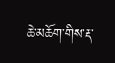ཆེ་མཆོག་གིས་རྡ་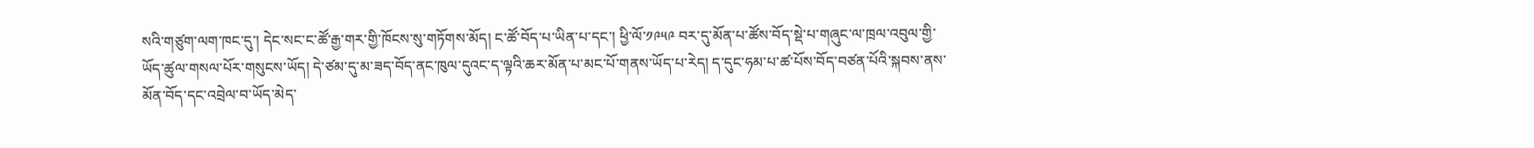སའི་གཙུག་ལག་ཁང་དུ་། དེང་སང་ང་ཚོ་རྒྱ་གར་གྱི་ཁོངས་སུ་གཏོགས་མོད། ང་ཚོ་བོད་པ་ཡིན་པ་དང་། ཕྱི་ལོ་༡༩༥༩ བར་དུ་མོན་པ་ཚོས་བོད་སྡེ་པ་གཞུང་ལ་ཁྲལ་འབུལ་གྱི་ཡོད་ཚུལ་གསལ་པོར་གསུངས་ཡོད། དེ་ཙམ་དུ་མ་ཟད་བོད་ནང་ཁུལ་དུའང་ད་ལྟའི་ཆར་མོན་པ་མང་པོ་གནས་ཡོད་པ་རེད། ད་དུང་ཧམ་པ་ཚ་པོས་བོད་བཙན་པོའི་སྐབས་ནས་མོན་བོད་དང་འབྲེལ་བ་ཡོད་མེད་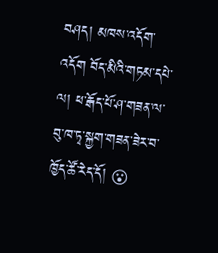བཤད། མཁས་འདོག་འདོག བོད་མིའི་གཏམ་དཔེ་ལ། ཕ་རྒོད་པོ་ཤ་གཟན་ལ་བུ་ཁ་ཏྭ་སྐྱག་གཟན་ཟེར་བ་ཁྱོད་ཚོ་རེད་དོ། 😮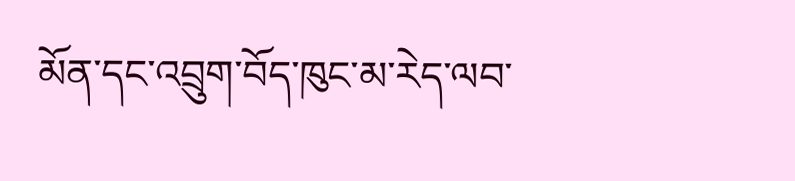མོན་དང་འབྲུག་བོད་ཁུང་མ་རེད་ལབ་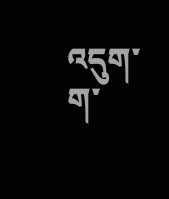འདུག་ག་